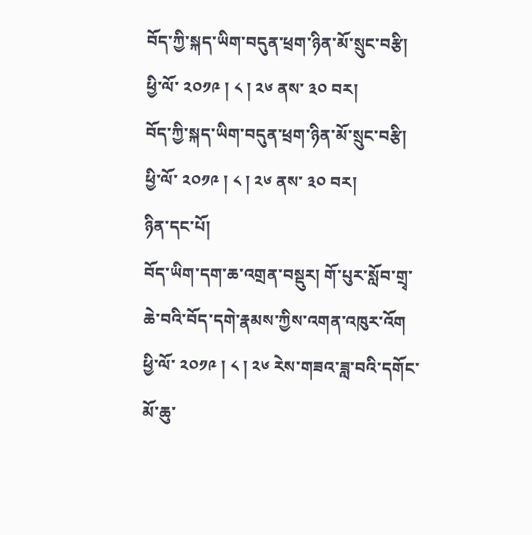བོད་ཀྱི་སྐད་ཡིག་བདུན་ཕྲག་ཉིན་མོ་སྲུང་བརྩི། ཕྱི་ལོ་ ༢༠༡༩ ། ༨ ། ༢༦ ནས་ ༣༠ བར།
བོད་ཀྱི་སྐད་ཡིག་བདུན་ཕྲག་ཉིན་མོ་སྲུང་བརྩི།
ཕྱི་ལོ་ ༢༠༡༩ ། ༨ ། ༢༦ ནས་ ༣༠ བར།
ཉིན་དང་པོ།
བོད་ཡིག་དག་ཆ་འགྲན་བསྡུར། གོ་པུར་སློབ་གྲྭ་ཆེ་བའི་བོད་དགེ་རྣམས་ཀྱིས་འགན་འཁུར་འོག ཕྱི་ལོ་ ༢༠༡༩ ། ༨ ། ༢༦ རེས་གཟའ་ཟླ་བའི་དགོང་མོ་ཆུ་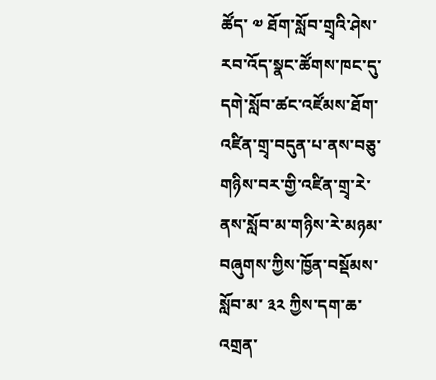ཚོད་ ༧ ཐོག་སློབ་གྲྭའི་ཤེས་རབ་འོད་སྣང་ཚོགས་ཁང་དུ་དགེ་སློབ་ཚང་འཛོམས་ཐོག་འཛིན་གྲྭ་བདུན་པ་ནས་བཅུ་གཉིས་བར་གྱི་འཛིན་གྲྭ་རེ་ནས་སློབ་མ་གཉིས་རེ་མཉམ་བཞུགས་ཀྱིས་ཁྱོན་བསྡོམས་སློབ་མ་ ༣༢ ཀྱིས་དག་ཆ་འགྲན་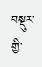བསྡུར་གྱི་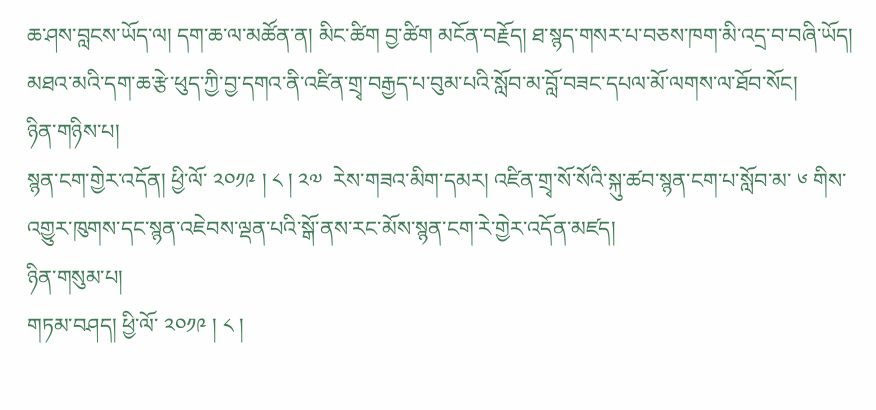ཆ་ཤས་བླངས་ཡོད་ལ། དག་ཆ་ལ་མཚོན་ན། མིང་ཚིག བྱ་ཚིག མངོན་བརྗོད། ཐ་སྙད་གསར་པ་བཅས་ཁག་མི་འདྲ་བ་བཞི་ཡོད། མཐའ་མའི་དག་ཆ་རྩེ་ཕུད་ཀྱི་བྱ་དགའ་ནི་འཛིན་གྲྭ་བརྒྱད་པ་བུམ་པའི་སློབ་མ་བློ་བཟང་དཔལ་མོ་ལགས་ལ་ཐོབ་སོང།
ཉིན་གཉིས་པ།
སྙན་ངག་གྱེར་འདོན། ཕྱི་ལོ་ ༢༠༡༩ ། ༨ ། ༢༧  རེས་གཟའ་མིག་དམར། འཛིན་གྲྭ་སོ་སོའི་སྐུ་ཚབ་སྙན་ངག་པ་སློབ་མ་ ༦ གིས་འགྱུར་ཁུགས་དང་སྙན་འཇེབས་ལྡན་པའི་སྒོ་ནས་རང་མོས་སྙན་ངག་རེ་གྱེར་འདོན་མཛད།
ཉིན་གསུམ་པ།
གཏམ་བཤད། ཕྱི་ལོ་ ༢༠༡༩ ། ༨ །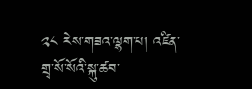༢༨ རེས་གཟའ་ལྷག་པ། འཛིན་གྲྭ་སོ་སོའི་སྐུ་ཚབ་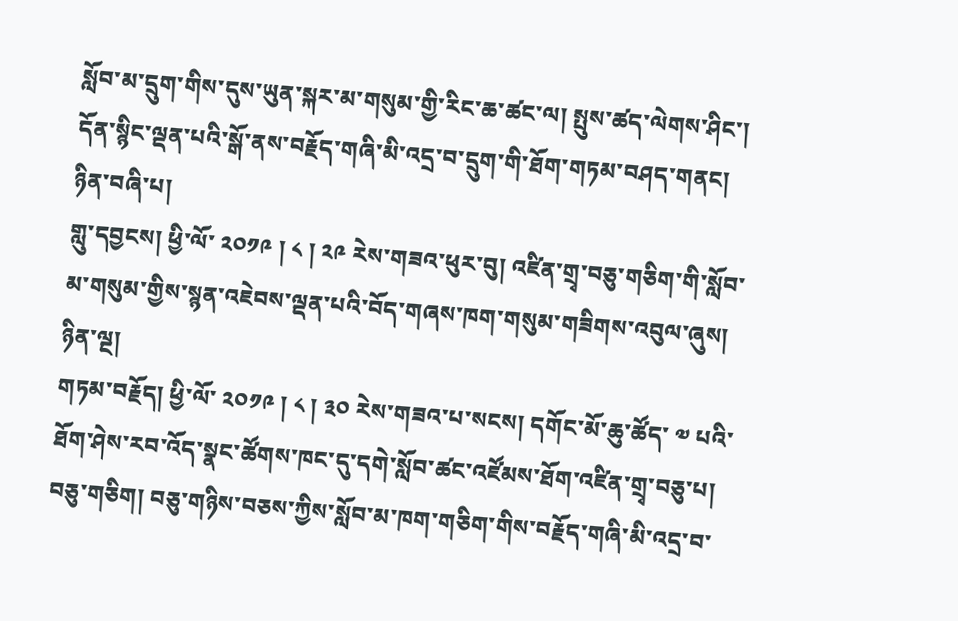སློབ་མ་དྲུག་གིས་དུས་ཡུན་སྐར་མ་གསུམ་གྱི་རིང་ཆ་ཚང་ལ། སྤུས་ཚད་ལེགས་ཤིང་། དོན་སྙིང་ལྡན་པའི་སྒོ་ནས་བརྗོད་གཞི་མི་འདྲ་བ་དྲུག་གི་ཐོག་གཏམ་བཤད་གནང།
ཉིན་བཞི་པ།
གླུ་དབྱངས། ཕྱི་ལོ་ ༢༠༡༩ ། ༨ ། ༢༩ རེས་གཟའ་ཕུར་བུ། འཛིན་གྲྭ་བཅུ་གཅིག་གི་སློབ་མ་གསུམ་གྱིས་སྙན་འཇེབས་ལྡན་པའི་བོད་གཞས་ཁག་གསུམ་གཟིགས་འབུལ་ཞུས།
ཉིན་ལྔ།
གཏམ་བརྗོད། ཕྱི་ལོ་ ༢༠༡༩ ། ༨ ། ༣༠ རེས་གཟའ་པ་སངས། དགོང་མོ་ཆུ་ཚོད་ ༧ པའི་ཐོག་ཤེས་རབ་འོད་སྣང་ཚོགས་ཁང་དུ་དགེ་སློབ་ཚང་འཛོམས་ཐོག་འཛིན་གྲྭ་བཅུ་པ། བཅུ་གཅིག། བཅུ་གཉིས་བཅས་ཀྱིས་སློབ་མ་ཁག་གཅིག་གིས་བརྗོད་གཞི་མི་འདྲ་བ་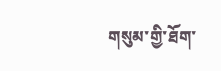གསུམ་གྱི་ཐོག་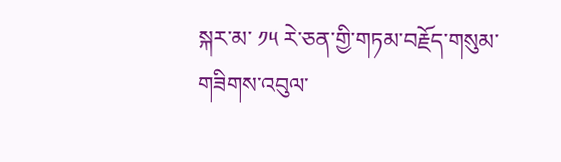སྐར་མ་ ༡༥ རེ་ཅན་གྱི་གཏམ་བརྗོད་གསུམ་གཟིགས་འབུལ་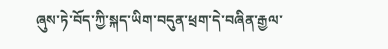ཞུས་ཏེ་བོད་ཀྱི་སྐད་ཡིག་བདུན་ཕྲག་དེ་བཞིན་རྒྱལ་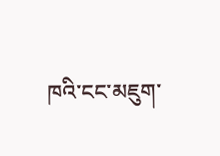ཁའི་ངང་མཇུག་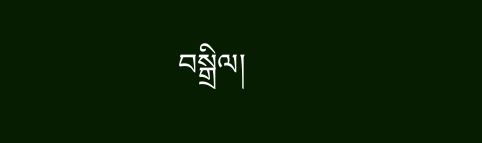བསྒྲིལ།